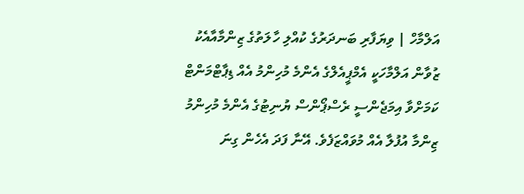އަލްމާހް | ވިޔަފާރި ބަނދަރުގެ ކުއްލި ހާލަތުގެ ޒިންމާއާއެކު
ޒުވާން އަލްމާހަކީ އެމްޕީއެލްގެ އެންމެ މުހިންމު އެއް ޑިޕާޓްމަންޓް ކަމަށްވާ އިމަޖެންސީ ރެސްޕޯންސް ޔުނިޓުގެ އެންމެ މުހިންމު ޒިންމާ އުފުލާ އެއް މުވައްޒަފެވެ. އޭނާ ފަދަ އެހެން ގިނަ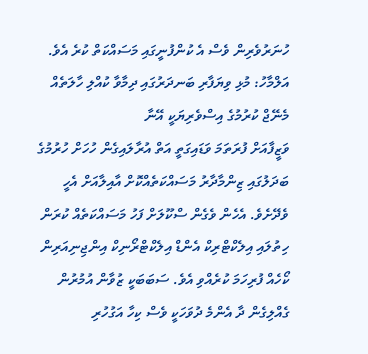ހުނަރުވެރިން ވެސް އެ ކުންފުނީގައި މަސައްކަތް ކުރެ އެވެ.
އަލްމާހު: މުޅި ވިޔަފާރި ބަނދަރުގައި ދިމާވާ ކުއްލި ހާލަތެއް މެނޭޖް ކުރުމުގެ އިސްވެރިޔަކީ އޭނާ
ވަޒީފާއަށް ފުރަތަމަ ވަޑައިގަތީ އަތް އުރާލައިގެން ހުހަށް ހުރުމުގެ ބަދަލުގައި ޒިންމާދާރު މަސައްކަތެއްކޮށް އާއިލާއަށް އެހީ ވެދޭށެވެ. އެހެން ވެގެން ސްކޫލަށް ފަހު މަސައްކަތެއް ކުރަން ހިތުލައި އިލެކްޓްރިކް އެންޑް އިލެކްޓްރޯނިކް އިންޖިނިއަރިން ކޯހެއް ފުރިހަމަ ކުރެއްވި އެވެ. ސަބަބަކީ ޒުވާން އުމުރުން ގެއްލިގެން ދާ އެންމެ ދުވަހަކީ ވެސް ކިހާ އަގުހުރި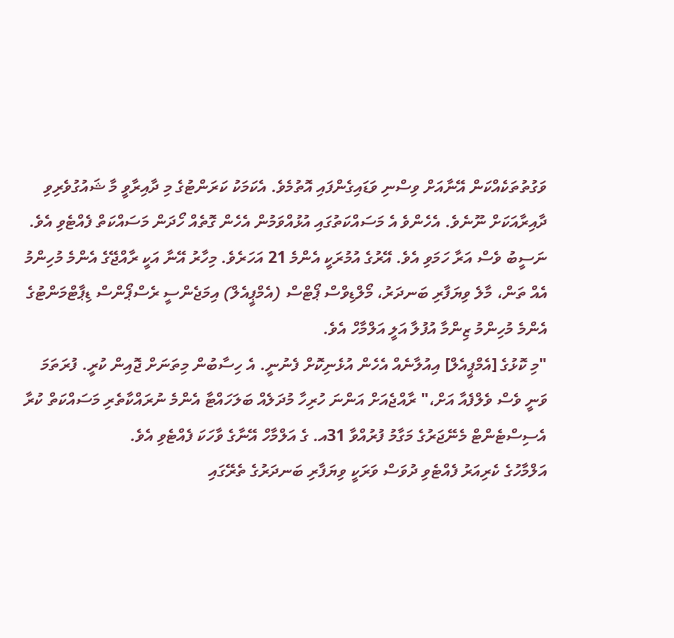ވަގުތުތަކެއްކަން އޭނާއަށް ވިސްނި ވަޑައިގެންފައި އޮތުމެވެ. އެކަމަކު ކަރަންޓުގެ މި ދާއިރާވީ މާ ޝައުގުވެރިވި ދާއިރާއަކަށް ނޫނެވެ. އެހެންވެ އެ މަސައްކަތުގައި އުޅުއްވަމުން އެހެން ގޮތެއް ހޯދަން މަސައްކަތް ފެއްޓެވި އެވެ. ނަސީބު ވެސް އަރާ ހަމަވި އެވެ. އޭރުގެ އުމުރަކީ އެންމެ 21 އަހަރެވެ. މިހާރު އޭނާ އަކީ ރާއްޖޭގެ އެންމެ މުހިންމު އެއް ތަން، މާލެ ވިޔަފާރި ބަނދަރު، މޯލްޑިވްސް ޕޯޓްސް (އެމްޕީއެލް) އިމަޖެންސީ ރެސްޕޯންސް ޑިޕާޓްމަންޓުގެ އެންމެ މުހިންމު ޒިންމާ އުފުލާ އަލީ އަލްމާހް އެވެ.
"މި ކޮޅުގެ [އެމްޕީއެލް] އިއުލާނެއް އެހެން އުޅެނިކޮށް ފެނުނީ. އެ ހިސާބުން މިތަނަށް ޖޮއިން ކުރީ. ފުރަތަމަ ވަނީ ވެސް ވެލްފެއާ އަށް،" ރާއްޖެއަށް އަންނަ ހުރިހާ މުދަލެއް ބަލަހައްޓާ އެންމެ ނުރައްކާތެރި މަސައްކަތް ކުރާ އެސިސްޓެންޓް މެނޭޖަރުގެ މަގާމު ފުރުއްވާ 31އ. ގެ އަލްމާހް އޭނާގެ ވާހަކަ ފެއްޓެވި އެވެ.
އަލްމާހުގެ ކެރިއަރު ފެއްޓެވި ދުވަސް ވަރަކީ ވިޔަފާރި ބަނދަރުގެ ތެރޭގައި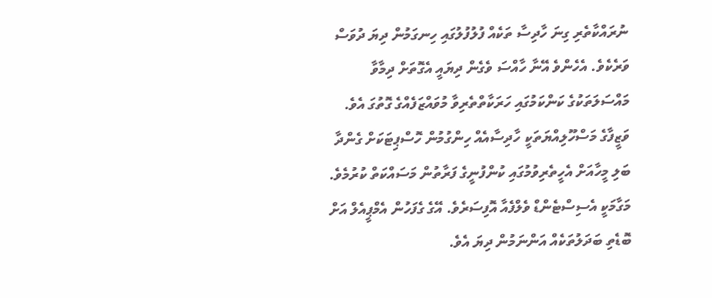ނުރައްކާތެރި ގިނަ ހާދިސާ ތަކެއް ފުލުފުލުގައި ހިނގަމުން ދިޔަ ދުވަސް ވަރެކެވެ. އެހެންވެ އޭނާ ހާއްސަ ވެގެން ދިޔައީ އެގޮތަށް ދިމާވާ މައްސަލަތަކުގެ ކަންކަމުގައި ހަރަކާތްތެރިވާ މުވައްޒަފެއްގެ ގޮތުގަ އެވެ. ވަޒީފާގެ މަސްހޫލިއްޔަތަކީ ހާދިސާއެއް ހިންގުމުން ހޮސްޕިޓަކަށް ގެންދާ ބަލި މީހާއަށް އެހީތެރިވުމުގައި ކުންފުނީގެ ފަރާތުން މަސައްކަތް ކުރުމެވެ. މަގާމަކީ އެސިސްޓެންޑް ވެލްފެއާ އޮފިސަރެވެ. އޭގެ ގެފަހުން އެމްޕީއެލް އަށް ބޮޑެތި ބަދަލުތަކެއް އަންނަމުން ދިޔަ އެވެ.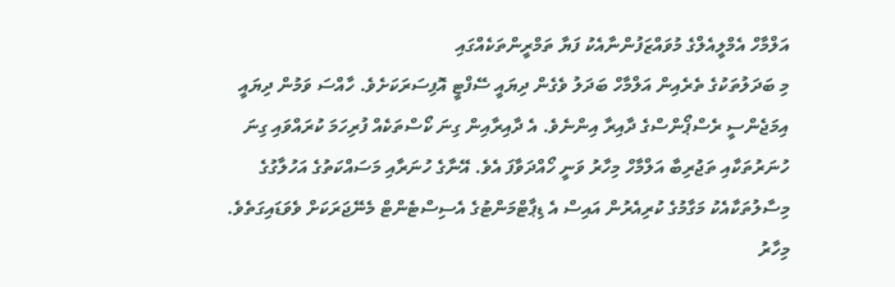އަލްމާހް އެމްލީއެލްގެ މުވައްޒަފުންނާއެކު ފަޔާ ތަމްރީންތަކެއްގައި
މި ބަދަލުތަކުގެ ތެރެއިން އަލްމާހް ބަދަލު ވެގެން ދިޔައީ ސޭފްޓީ އޮފިސަރަކަށެވެ. ހާއްސަ ވަމުން ދިޔައީ އިމަޖެންސީ ރެސްޕޯންސްގެ ދާއިރާ އިންނެވެ. އެ ދާއިރާއިން ގިނަ ކޯސްތަކެއް ފުރިހަމަ ކުރައްވައި ގިނަ ހުނަރުތަކާއި ތަޖުރިބާ އަލްމާހް މިހާރު ވަނީ ހޯއްދަވާފަ އެވެ. އޭނާގެ ހުނަރާއި މަސައްކަތުގެ އަހުލާގުގެ މިސާލުތަކާއެކު މަގާމުގެ ކުރިއެރުން އައިސް އެ ޑިޕާޓްމަންޓުގެ އެސިސްޓެންޓް މެނޭޖަރަކަށް ވެވަޑައިގަތެވެ. މިހާރު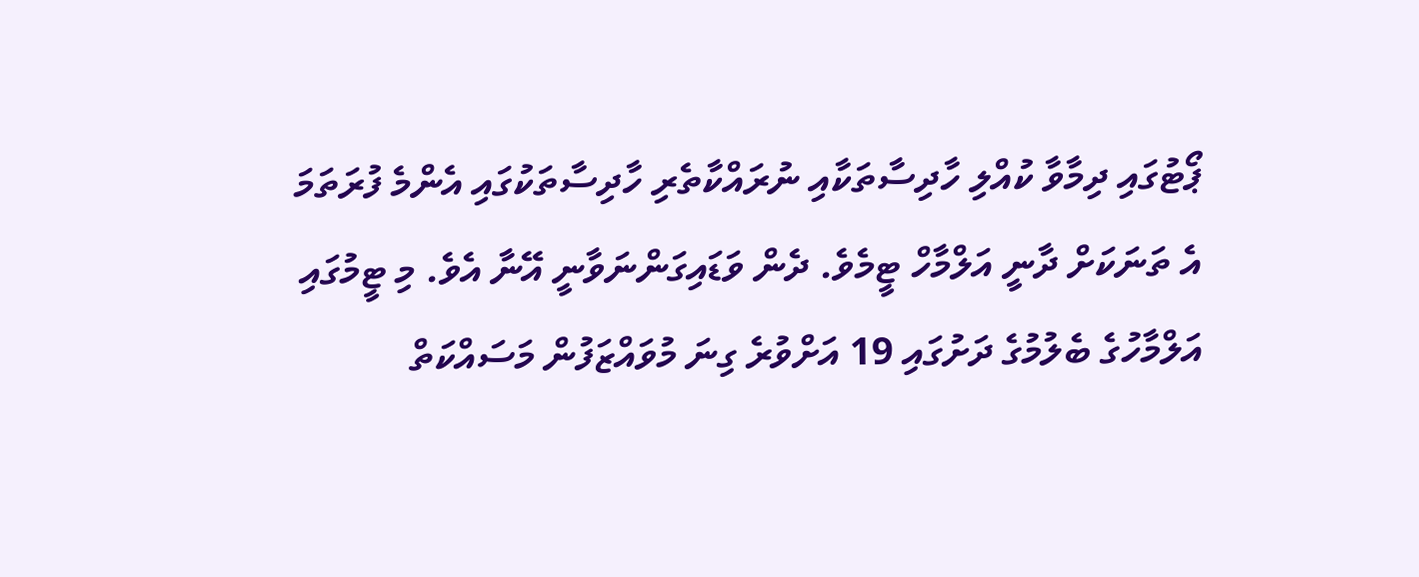ޕޯޓުގައި ދިމާވާ ކުއްލި ހާދިސާތަކާއި ނުރައްކާތެރި ހާދިސާތަކުގައި އެންމެ ފުރަތަމަ އެ ތަނަކަށް ދާނީ އަލްމާހް ޓީމެވެ. ދެން ވަޑައިގަންނަވާނީ އޭނާ އެވެ. މި ޓީމުގައި އަލްމާހުގެ ބެލުމުގެ ދަށުގައި 19 އަށްވުރެ ގިނަ މުވައްޒަފުން މަސައްކަތް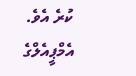ކުރެ އެވެ.
އެމްޕީއެލްގެ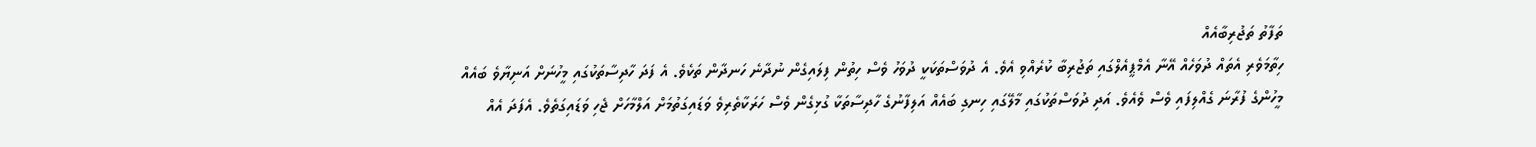ތަފާތު ތަޖުރިބާއެއް
ހިތާމަވެރި އެތައް ދުވަހެއް އޭނާ އެމްޕީއެލްގައި ތަޖުރިބާ ކުރެއްވި އެވެ. އެ ދުވަސްތަކަކީ ދުވަހު ވެސް ހިތުން ފިލައިގެން ނުދާނެ ހަނދާން ތަކެވެ. އެ ފަދަ ހާދިސާތަކުގައި މީހުނަށް އަނިޔާވެ ބައެއް މީހުންގެ ފުރާނަ ގެއްލިފައި ވެސް ވެއެވެ. އަދި ދުވަސްތަކުގައި މާލޭގައި ހިނގި ބައެއް އަލިފާނުގެ ހާދިސާތަކާ ގުޅިގެން ވެސް ހަރަކާތެރިވެ ވަޑައިގަތުމަށް އަލްމާހަށް ޖެހި ވަޑައިގަތެވެ. އެފަދަ އެއް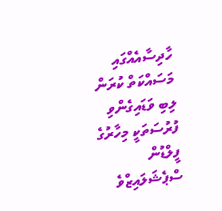ހާދިސާއެއްގައި މަސައްކަތް ކުރަން ލިބި ވަޑައިގެންވި ފުރުސަތަކީ މިހާރުގެ ފީލްޑުން ސްޕެޝަލައިޒްވެ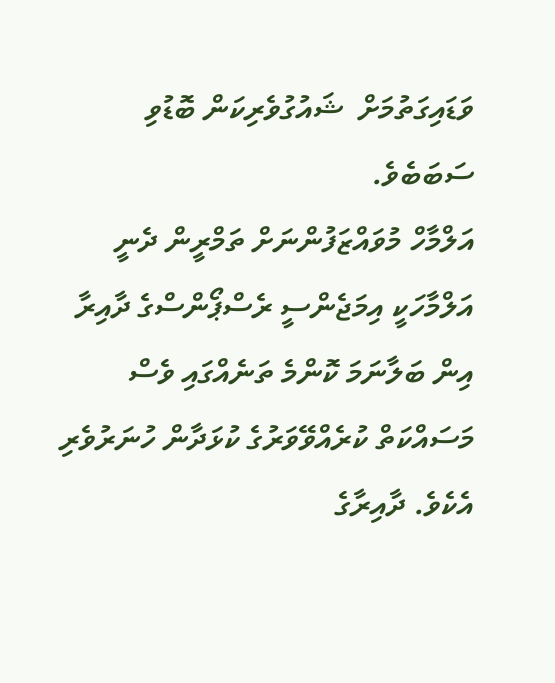ވަޑައިގަތުމަށް  ޝައުގުވެރިކަން ބޮޑުވި ސަބަބެވެ.
އަލްމާހް މުވައްޒަފުންނަށް ތަމްރީން ދެނީ
އަލްމާހަކީ އިމަޖެންސީ ރެސްޕޯންސްގެ ދާއިރާ އިން ބަލާނަމަ ކޮންމެ ތަނެއްގައި ވެސް މަސައްކަތް ކުރެއްވޭވަރުގެ ކުޅަދާން ހުނަރުވެރި އެކެވެ. ދާއިރާގެ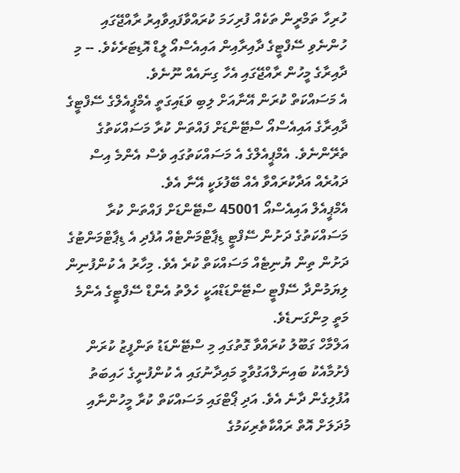ހުރިހާ ތަމްރީން ތަކެއް ފުރިހަމަ ކުރައްވާފައިވާއިރު ރާއްޖޭގައި ހުންނެވި ސޭފްޓީގެ ދާއިރާއިން އައިއެސްއޯ ލީޑް އޮޑިޓަރެކެވެ. -- މި ދާއިރާގެ މީހުން ރާއްޖޭގައި އެހާ ގިނައެއް ނޫނެވެ.
އެ މަސައްކަތް ކުރަން އޭނާއަށް ލިބި ވަޑައިގަތީ އެމްޕީއެލްގެ ސޭފްޓީގެ ދާއިރާގެ އައިއެސްއޯ ސްޓޭންޑަށް ފައްތަން ކުރާ މަސައްކަތުގެ ތެރޭންނެވެ. އެމްޕީއެލްގެ އެ މަސައްކަތުގައި ވެސް އެންމެ އިސް ދައުރެއް އަދާކުރައްވާ އެއް ބޭފުޅަކީ އޭނާ އެވެ.
އެމްޕީއެލް އައިއެސްއޯ 45001 ސްޓޭންޑަށް ފައްތަން ކުރާ މަސައްކަތުގެ ދަށުން ސޭފްޓީ ޑިޕާޓްމަންޓެއް އުފެދި އެ ޑިޕާޓްމަންޓުގެ ދަށުން ތިން ޔުނިޓެއް މަސައްކަތް ކުރެ އެވެ. މިހާރު އެ ކުންފުނިން ލިޔަމުންދާ ސޭފްޓީ ސްޓޭންޑަޑްއަކީ ހެލްތު އެންޑް ސޭފްޓީގެ އެންމެ މަތީ މިންގަނޑެވެ.
އަލްމާހް ގަބޫލު ކުރައްވާ ގޮތުގައި މި ސްޓޭންޑަޑު ތަންފީޒު ކުރަން ފެށުމާއެކު ބައިނަލްއަގުވާމީ މައިދާނުގައި އެ ކުންފުނީގެ ހައިބަތު އުފުލިގެން ދާނެ އެވެ. އަދި ޕޯޓްގައި މަސައްކަތް ކުރާ މީހުންނާއި މުދަލަށް އޮތް ރައްކާތެރިކަމުގެ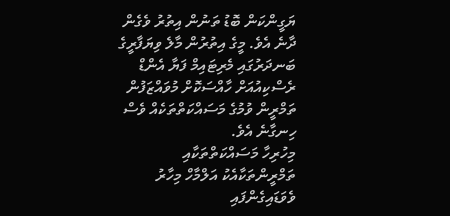ޔަގީންކަން ބޮޑު ތަނުން އިތުރު ވެގެން ދާނެ އެވެ. މީގެ އިތުރުން މާލެ ވިޔަފާރީގެ ބަނދަރުގައި މެރިޓައިމް ފަޔާ އެންޑް ރެސްކިއުއަށް ހާއްސަކޮށް މުވައްޒަފުން ތަމްރީން ވުމުގެ މަސައްކަތްތަކެއް ވެސް ހިނގާނެ އެވެ.
މިހުރިހާ މަސައްކަތްތަކާއި ތަމްރީންތަކާއެކު އަލްމާހް މިހާރު ވެވަޑައިގެންފައި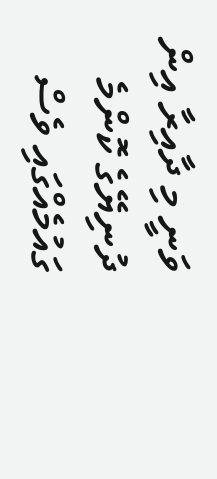ވަނީ މި ދާއިރާ އިން ދުނިޔޭގެ ކޮންމެ ގައުމެއްގައި ވެސް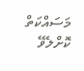މަސައްކަތް ކޮށްލެވޭ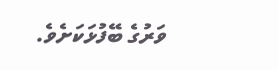ވަރުގެ ބޭފުޅަކަށެވެ.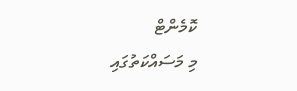ކޮމެންޓް
މި މަސައްކަތުގައި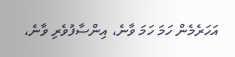އަހަރެމެން ހަމަ ހަމަ ވާނެ، އިންސާފުވެރި ވާނެ،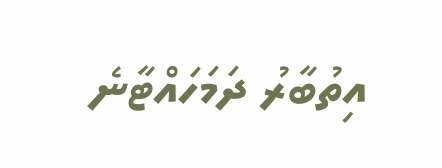އިތުބާރު ދަމަހައްޓާނެ